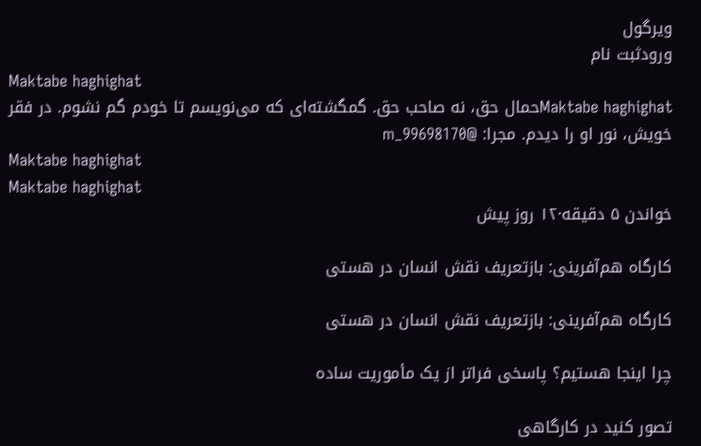ویرگول
ورودثبت نام
Maktabe haghighat
Maktabe haghighatحمال حق، نه صاحب حق. گمگشته‌ای که می‌نویسم تا خودم گم نشوم. در فقر خویش، نور او را دیدم. مجرا: @99698170_m
Maktabe haghighat
Maktabe haghighat
خواندن ۵ دقیقه·۱۲ روز پیش

کارگاه هم‌آفرینی: بازتعریف نقش انسان در هستی

کارگاه هم‌آفرینی: بازتعریف نقش انسان در هستی

چرا اینجا هستیم؟ پاسخی فراتر از یک مأموریت ساده

تصور کنید در کارگاهی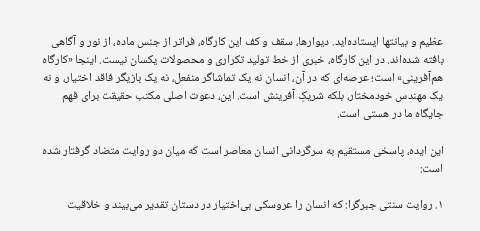عظیم و بیانتها ایستاده‌اید. دیوارها، سقف و کف این کارگاه، فراتر از جنس ماده، از نور و آگاهی بافته شده‌اند. در این کارگاه، خبری از خط تولید تکراری و محصولات یکسان نیست. اینجا «کارگاه هم‌آفرینی» است؛ عرصه‌ای که در آن، انسان نه یک تماشاگر منفعل، نه یک بازیگر فاقد اختیار، و نه یک مهندس خودمختار، بلکه شریکِ آفرینش است. این، دعوت اصلی مکتب حقیقت برای فهم جایگاه ما در هستی است.

این ایده، پاسخی مستقیم به سرگردانی انسان معاصر است که میان دو روایت متضاد گرفتار شده است:

۱. روایت سنتی جبرگرا: که انسان را عروسکی بی‌اختیار در دستان تقدیر می‌بیند و خلاقیت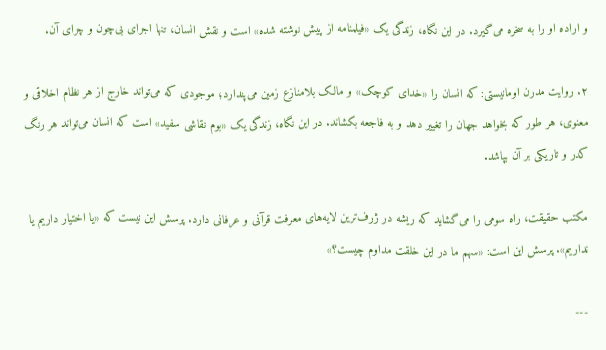و اراده او را به سخره می‌گیرد. در این نگاه، زندگی یک «فیلمنامه از پیش نوشته شده» است و نقش انسان، تنها اجرای بی‌چون و چرای آن.

۲. روایت مدرن اومانیستی: که انسان را «خدای کوچک» و مالک بلامنازع زمین می‌پندارد؛ موجودی که می‌تواند خارج از هر نظام اخلاقی و معنوی، هر طور که بخواهد جهان را تغییر دهد و به فاجعه بکشاند. در این نگاه، زندگی یک «بوم نقاشی سفید» است که انسان می‌تواند هر رنگ کدر و تاریکی بر آن بپاشد.

مکتب حقیقت، راه سومی را می‌گشاید که ریشه در ژرف‌ترین لایه‌های معرفت قرآنی و عرفانی دارد. پرسش این نیست که «یا اختیار داریم یا نداریم». پرسش این است: «سهم ما در این خلقت مداوم چیست؟»

---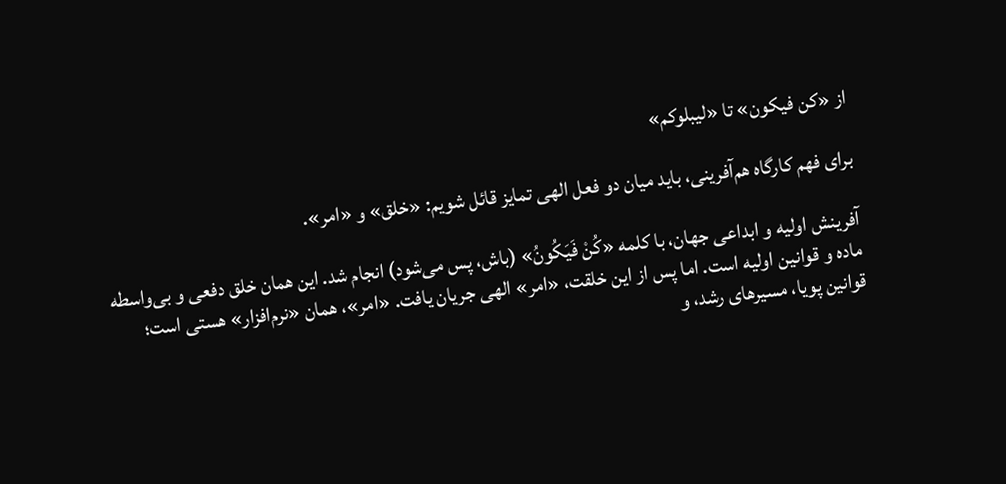از «کن فیکون» تا «لیبلوکم»

برای فهم کارگاه هم‌آفرینی، باید میان دو فعل الهی تمایز قائل شویم: «خلق» و «امر».

آفرینش اولیه و ابداعی جهان، با کلمه «کُنْ فَیَکُونُ» (باش، پس می‌شود) انجام شد. این همان خلق دفعی و بی‌واسطه ماده و قوانین اولیه است. اما پس از این خلقت، «امر» الهی جریان یافت. «امر»، همان «نرم‌افزار» هستی است؛ قوانین پویا، مسیرهای رشد، و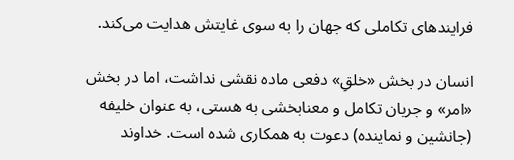فرایندهای تکاملی که جهان را به سوی غایتش هدایت می‌کند.

انسان در بخش «خلقِ» دفعی ماده نقشی نداشت، اما در بخش «امر» و جریان تکامل و معنابخشی به هستی، به عنوان خلیفه (جانشین و نماینده) دعوت به همکاری شده است. خداوند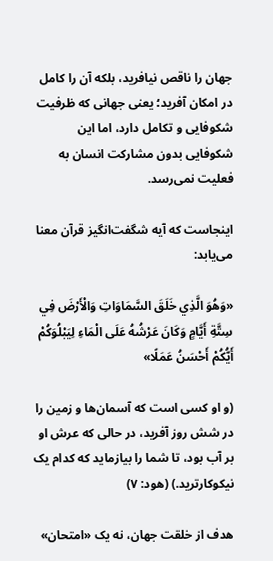جهان را ناقص نیافرید، بلکه آن را کامل در امکان آفرید؛ یعنی جهانی که ظرفیت شکوفایی و تکامل دارد، اما این شکوفایی بدون مشارکت انسان به فعلیت نمی‌رسد.

اینجاست که آیه شگفت‌انگیز قرآن معنا می‌یابد:

«وَهُوَ الَّذِي خَلَقَ السَّمَاوَاتِ وَالْأَرْضَ فِي سِتَّةِ أَيَّامٍ وَكَانَ عَرْشُهُ عَلَى الْمَاءِ لِيَبْلُوَكُمْ أَيُّكُمْ أَحْسَنُ عَمَلًا»

(و او کسی است که آسمان‌ها و زمین را در شش روز آفرید، در حالی که عرش او بر آب بود، تا شما را بیازماید که کدام یک نیکوکارترید.) (هود: ۷)

هدف از خلقت جهان، نه یک «امتحان»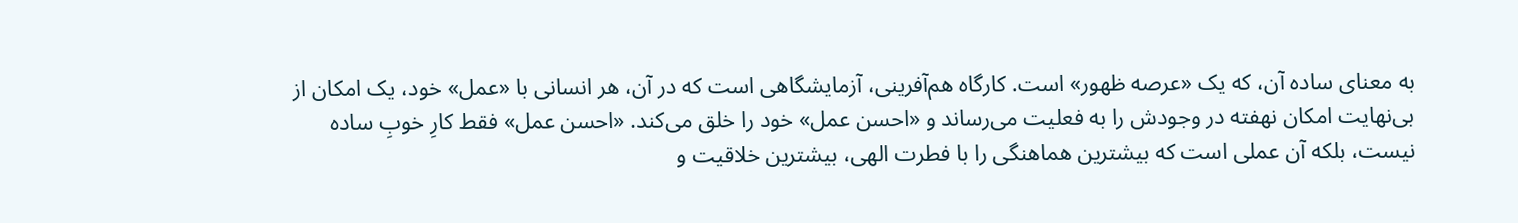به معنای ساده آن، که یک «عرصه ظهور» است. کارگاه هم‌آفرینی، آزمایشگاهی است که در آن، هر انسانی با «عمل» خود، یک امکان از بی‌نهایت امکان نهفته در وجودش را به فعلیت می‌رساند و «احسن عمل» خود را خلق می‌کند. «احسن عمل» فقط کارِ خوبِ ساده نیست، بلکه آن عملی است که بیشترین هماهنگی را با فطرت الهی، بیشترین خلاقیت و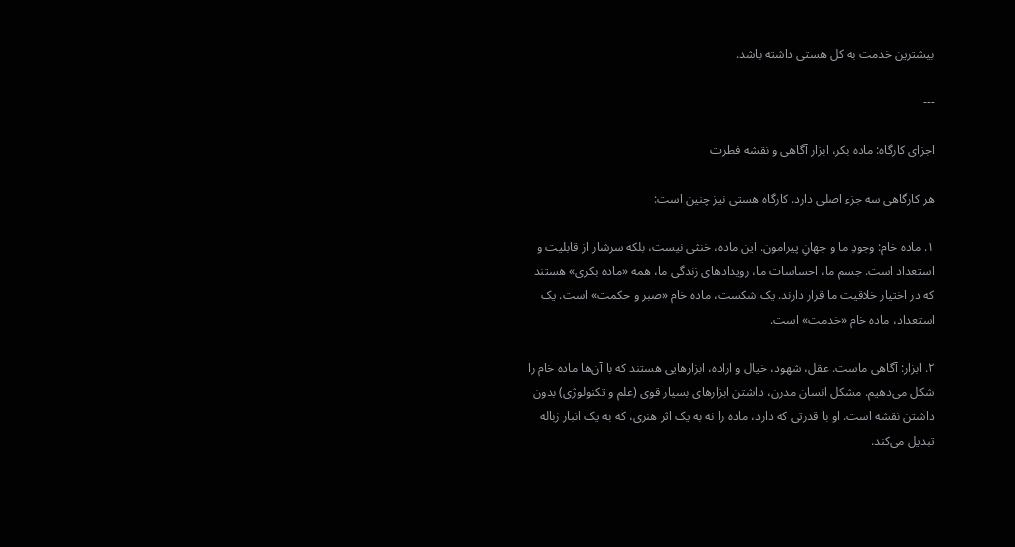بیشترین خدمت به کل هستی داشته باشد.

---

اجزای کارگاه: ماده بکر، ابزار آگاهی و نقشه فطرت

هر کارگاهی سه جزء اصلی دارد. کارگاه هستی نیز چنین است:

۱. ماده خام: وجودِ ما و جهانِ پیرامون. این ماده، خنثی نیست، بلکه سرشار از قابلیت و استعداد است. جسم ما، احساسات ما، رویدادهای زندگی ما، همه «ماده بکری» هستند که در اختیار خلاقیت ما قرار دارند. یک شکست، ماده خام «صبر و حکمت» است. یک استعداد، ماده خام «خدمت» است.

۲. ابزار: آگاهی ماست. عقل، شهود، خیال و اراده، ابزارهایی هستند که با آن‌ها ماده خام را شکل می‌دهیم. مشکل انسان مدرن، داشتن ابزارهای بسیار قوی (علم و تکنولوژی) بدون داشتن نقشه است. او با قدرتی که دارد، ماده را نه به یک اثر هنری، که به یک انبار زباله تبدیل می‌کند.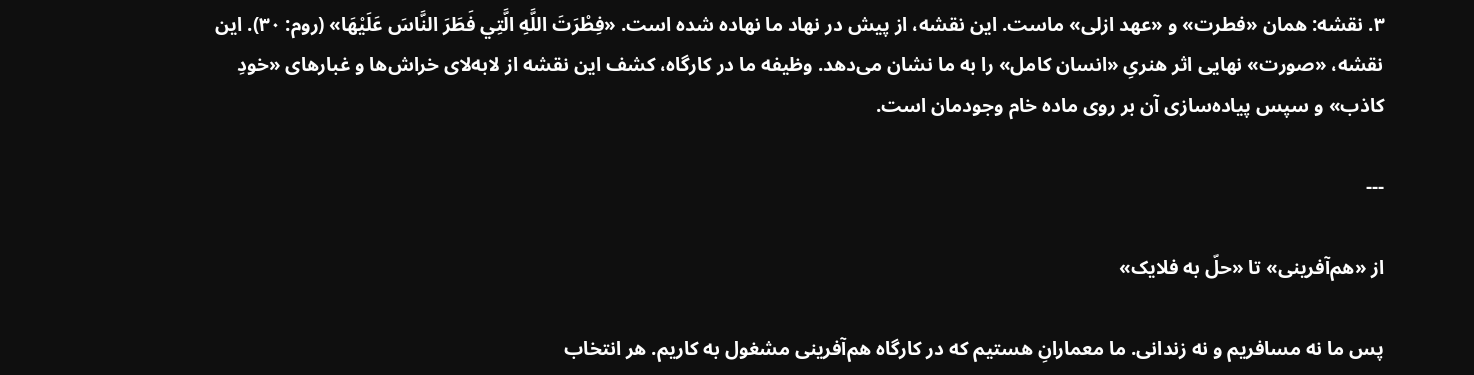۳. نقشه: همان «فطرت» و «عهد ازلی» ماست. این نقشه، از پیش در نهاد ما نهاده شده است. «فِطْرَتَ اللَّهِ الَّتِي فَطَرَ النَّاسَ عَلَيْهَا» (روم: ۳۰). این نقشه، «صورت» نهایی اثر هنریِ «انسان کامل» را به ما نشان می‌دهد. وظیفه ما در کارگاه، کشف این نقشه از لابه‌لای خراش‌ها و غبارهای «خودِ کاذب» و سپس پیاده‌سازی آن بر روی ماده خام وجودمان است.

---

از «هم‌آفرینی» تا «حلّ به فلایک»

پس ما نه مسافریم و نه زندانی. ما معمارانِ هستیم که در کارگاه هم‌آفرینی مشغول به کاریم. هر انتخاب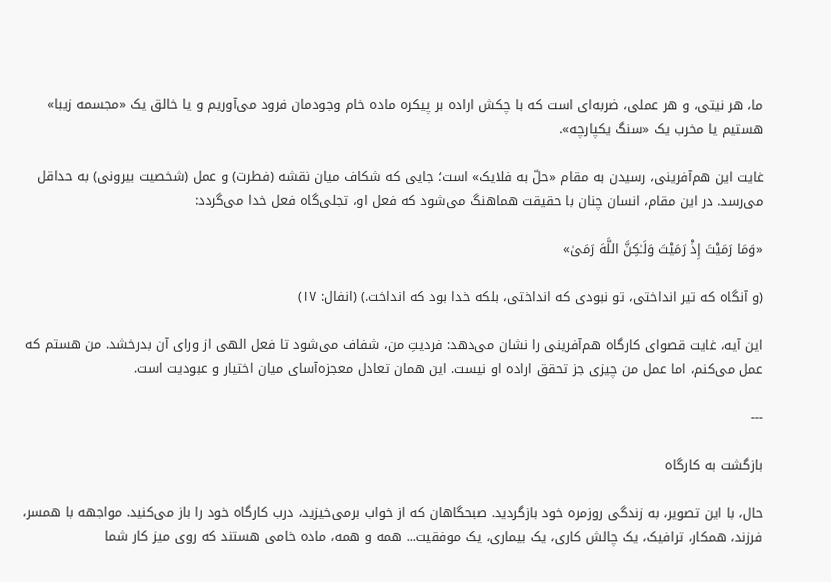ما، هر نیتی، و هر عملی، ضربه‌ای است که با چکش اراده بر پیکره ماده خام وجودمان فرود می‌آوریم و یا خالق یک «مجسمه زیبا» هستیم یا مخرب یک «سنگ یکپارچه».

غایت این هم‌آفرینی، رسیدن به مقام «حلّ به فلایک» است؛ جایی که شکاف میان نقشه (فطرت) و عمل (شخصیت بیرونی) به حداقل می‌رسد. در این مقام، انسان چنان با حقیقت هماهنگ می‌شود که فعل او، تجلی‌گاه فعل خدا می‌گردد:

«وَمَا رَمَيْتَ إِذْ رَمَيْتَ وَلَـٰكِنَّ اللَّهَ رَمَىٰ»

(و آنگاه که تیر انداختی، تو نبودی که انداختی، بلکه خدا بود که انداخت.) (انفال: ۱۷)

این آیه، غایت قصوای کارگاه هم‌آفرینی را نشان می‌دهد: فردیتِ من، شفاف می‌شود تا فعل الهی از ورای آن بدرخشد. من هستم که عمل می‌کنم، اما عمل من چیزی جز تحقق اراده او نیست. این همان تعادل معجزه‌آسای میان اختیار و عبودیت است.

---

بازگشت به کارگاه

حال، با این تصویر، به زندگی روزمره خود بازگردید. صبحگاهان که از خواب برمی‌خیزید، درب کارگاه خود را باز می‌کنید. مواجهه با همسر، فرزند، همکار، ترافیک، یک چالش کاری، یک بیماری، یک موفقیت... همه و همه، ماده خامی هستند که روی میز کار شما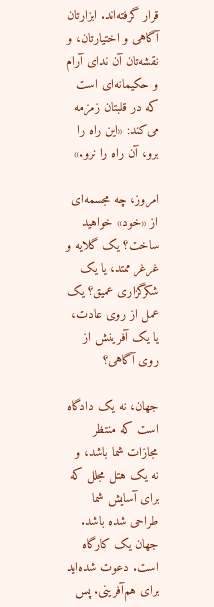قرار گرفته‌اند. ابزارتان آگاهی و اختیارتان، و نقشه‌تان آن ندای آرام و حکیمانه‌ای است که در قلبتان زمزمه می‌کند: «این راه را برو، آن راه را نرو.»

امروز، چه مجسمه‌ای از «خود» خواهید ساخت؟ یک گلایه و غرغر ممتد، یا یک شکرگزاری عمیق؟ یک عمل از روی عادت، یا یک آفرینش از روی آگاهی؟

جهان، نه یک دادگاه است که منتظر مجازات شما باشد، و نه یک هتل مجلل که برای آسایش شما طراحی شده باشد. جهان یک کارگاه است. دعوت شده‌اید برای هم‌آفرینی. پس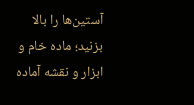آستین‌ها را بالا بزنید؛ ماده خام و ابزار و نقشه آماده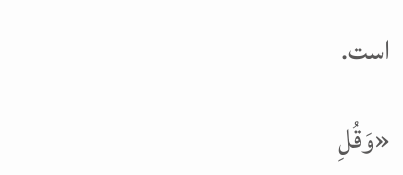است.

«وَقُلِ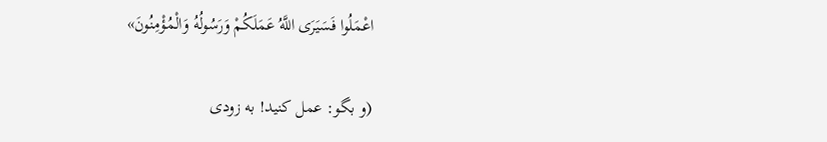اعْمَلُوا فَسَیَرَى اللَّهُ عَمَلَکُمْ وَرَسُولُهُ وَالْمُؤْمِنُونَ»

(و بگو: عمل کنید! به زودی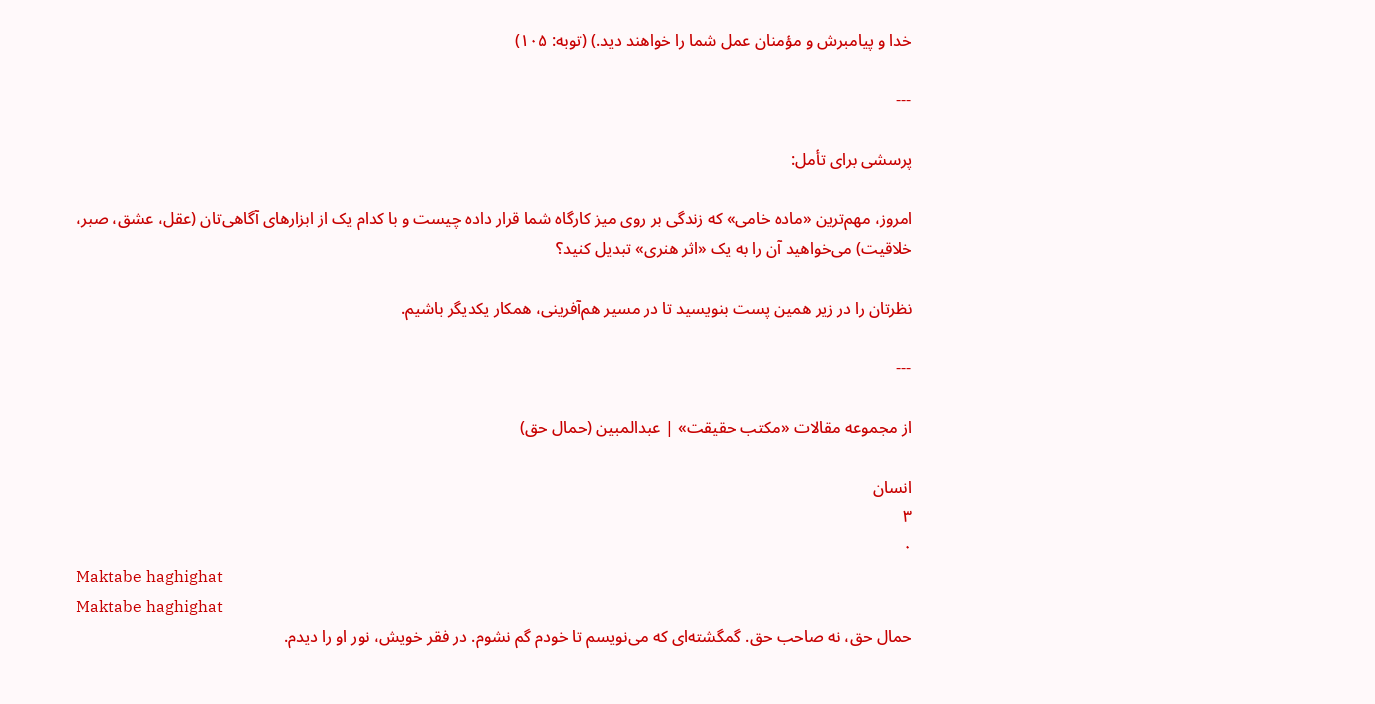خدا و پیامبرش و مؤمنان عمل شما را خواهند دید.) (توبه: ۱۰۵)

---

پرسشی برای تأمل:

امروز، مهم‌ترین «ماده خامی» که زندگی بر روی میز کارگاه شما قرار داده چیست و با کدام یک از ابزارهای آگاهی‌تان (عقل، عشق، صبر، خلاقیت) می‌خواهید آن را به یک «اثر هنری» تبدیل کنید؟

نظرتان را در زیر همین پست بنویسید تا در مسیر هم‌آفرینی، همکار یکدیگر باشیم.

---

از مجموعه مقالات «مکتب حقیقت» | عبدالمبین (حمال حق)

انسان
۳
۰
Maktabe haghighat
Maktabe haghighat
حمال حق، نه صاحب حق. گمگشته‌ای که می‌نویسم تا خودم گم نشوم. در فقر خویش، نور او را دیدم.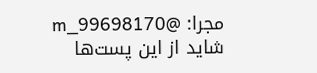مجرا: @99698170_m
شاید از این پست‌ها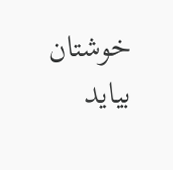خوشتان بیاید